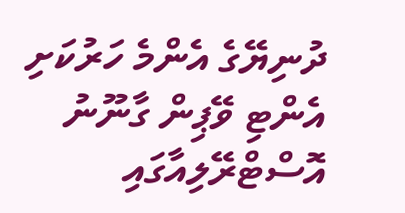ދުނިޔޭގެ އެންމެ ހަރުކަށި އެންޓި ވޭޕިން ގާނޫނު އޮސްޓްރޭލިއާގައި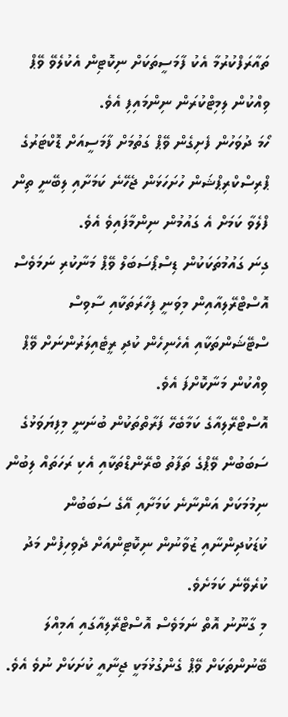ތައާރަފްކުރުމާ އެކު ފާމަސީތަކަށް ނިކޮޓިން އެކުލެވޭ ވޭޕް ވިއްކުން ލިމިޓްކުރަން ނިންމައިފި އެވެ.
ހޯމަ ދުވަހުން ފެށިގެން ވޭޕް ގަތުމަށް ފާމަސީއަށް ޑޮކްޓަރުގެ ޕްރިސްކްރިޕްޝަން ހުށަހަޅަން ޖެހޭނެ ކަމަށާއި ލިބޭނީ ތިން ފްލެވާ ކަމަށް އެ ގައުމުން ނިންމާފައިވެ އެވެ.
ގިނަ ގައުމުތަކަކުން ޑިސްޕޯސަބަލް ވޭޕް މަނާކުރި ނަމަވެސް އޮސްޓްރޭލިއާއިން މިވަނީ ފިހާރަތަކާއި ސާވިސް ސްޓޭޝަންތަކާއި އެހެނިހެން ކުދި ރީޓެއިލަރުންނަށް ވޭޕް ވިއްކުން މަނާކޮށްފަ އެވެ.
އޮސްޓްރޭލިއާގެ ކަމާބެހޭ ފަރާތްތަކުން ބުނަނީ މިފިޔަވަޅުގެ ސަބަބުން ވޭޕްގެ ތަފާތު ބްރޭންޑްތަކާއި އެކި ރަހަތައް ލިބުން ނިމުމަކަށް އަންނާނެ ކަމަށާއި އޭގެ ސަބަބުން ކުޑަކުދިންނާއި ޒުވާނުން ނިކޮޓިންއަށް ދެވިހިފުން މަދު ކުރެވޭނެ ކަމަށެވެ.
މި ގާނޫނު އޮތް ނަމަވެސް އޮސްޓްރޭލިއާގައި އަމިއްލަ ބޭނުންތަކަށް ވޭޕް ގެންގުޅުމަކީ ޖިނާއީ ކުށަކަށް ނުވެ އެވެ.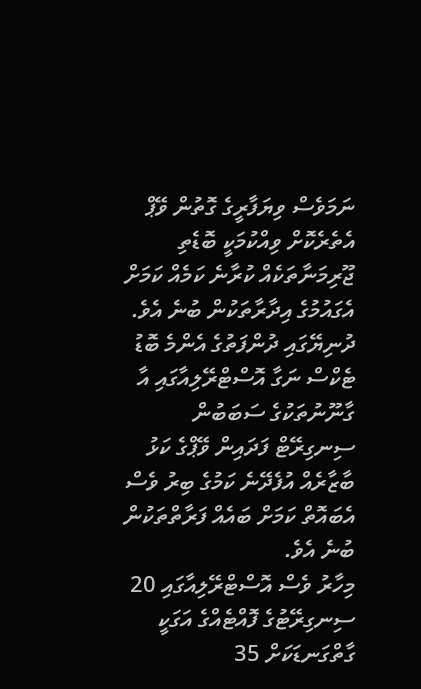ނަމަވެސް ވިޔަފާރީގެ ގޮތުން ވޭޕް އެތެރެކޮށް ވިއްކުމަކީ ބޮޑެތި ޖޫރިމަނާތަކެއް ކުރާނެ ކަމެއް ކަމަށް އެގައުމުގެ އިދާރާތަކުން ބުނެ އެވެ.
ދުނިޔޭގައި ދުންފަތުގެ އެންމެ ބޮޑު ޓެކްސް ނަގާ އޮސްޓްރޭލިއާގައި އާ ގާނޫނުތަކުގެ ސަބަބުން ސިނގިރޭޓް ފަދައިން ވޭޕްގެ ކަޅު ބާޒާރެއް އުފެދޭނެ ކަމުގެ ބިރު ވެސް އެބައޮތް ކަމަށް ބައެއް ފަރާތްތަކުން ބުނެ އެވެ.
މިހާރު ވެސް އޮސްޓްރޭލިއާގައި 20 ސިނގިރޭޓުގެ ފޮއްޓެއްގެ އަގަކީ ގާތްގަނޑަކަށް 35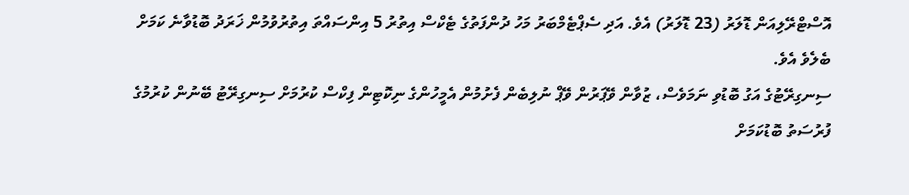އޮސްޓްރޭލިއަން ޑޮލަރު (23 ޑޮލަރު) އެވެ. އަދި ސެޕްޓެމްބަރު މަހު ދުންފަތުގެ ޓެކްސް އިތުރު 5 އިންސައްތަ އިތުރުވުމުން ޚަރަދު ބޮޑުވާނެ ކަމަށް ބެލެވެ އެވެ.
ސިނގިރޭޓުގެ އަގު ބޮޑުވި ނަމަވެސް، ޒުވާން ވޭޕަރުން ވޭޕް ނުލިބެން ފެށުމުން އެމީހުންގެ ނިކޮޓިން ފިކްސް ކުރުމަށް ސިނގިރޭޓު ބޭނުން ކުރުމުގެ ފުރުސަތު ބޮޑުކަމަށް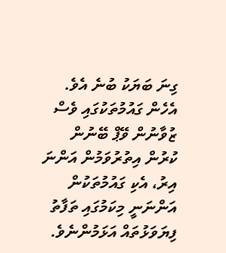ގިނަ ބަޔަކު ބުނެ އެވެ.
އެހެން ގައުމުތަކުގައި ވެސް ޒުވާނުން ވޭޕް ބޭނުން ކުރުން އިތުރުވަމުން އަންނަ އިރު، އެކި ގައުމުތަކުން އަންނަނީ މިކަމުގައި ތަފާތު ފިޔަވަޅުތައް އަޅަމުންނެވެ.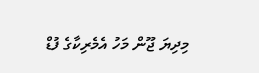މިދިޔަ ޖޫން މަހު އެމެރިކާގެ ފުޑް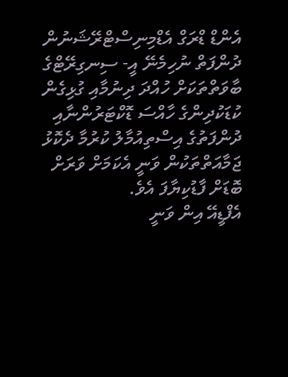އެންޑް ޑްރަގް އެޑްމިނިސްޓްރޭޝަނުން ދުންފަތް ނުހިމެނޭ އީ- ސިނގިރޭޓްގެ ބާވަތްތަކަށް ހުއްދަ ދިނުމާއި ގުޅިގެން ކުޑަކުދިންގެ ހާއްސަ ޑޮކްޓަރުންނާއި ދުންފަތުގެ އިސްތިއުމާލު ކުރުމާ ދެކޮޅު ޖަމާއަތްތަކުން ވަނީ އެކަމަށް ވަރަށް ބޮޑަށް ފާޑުކިޔާފަ އެވެ.
އެފްޑީއޭ އިން ވަނީ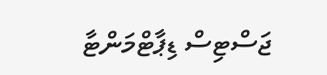ޖަސްޓިސް ޑިޕާޓްމަންޓާ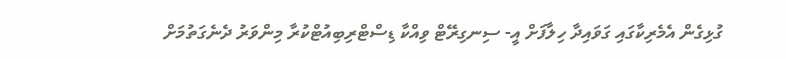ގުޅިގެން އެމެރިކާގައި ގަވައިދާ ހިލާފަށް އީ- ސިނގިރޭޓް ވިއްކާ ޑިސްޓްރިބިއުޓްކުރާ މިންވަރު ދެނެގަތުމަށް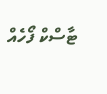ޓާސްކް ފޯހެއް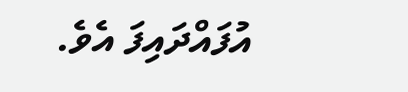އުފައްދައިފަ އެވެ.